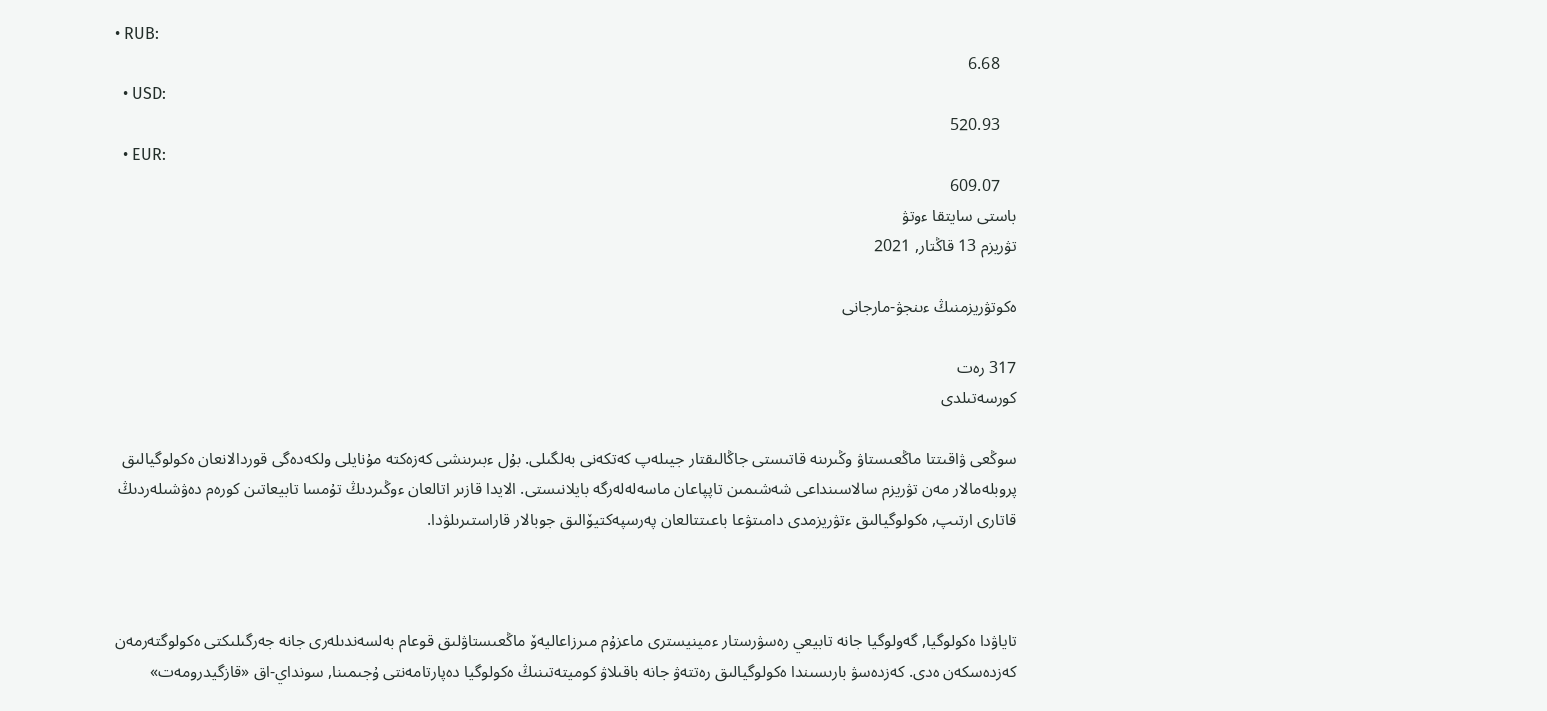• RUB:
    6.68
  • USD:
    520.93
  • EUR:
    609.07
باستى سايتقا ءوتۋ
تۋريزم 13 قاڭتار, 2021

ەكوتۋريزمنىڭ ءىنجۋ-مارجانى

317 رەت
كورسەتىلدى

سوڭعى ۋاقىتتا ماڭعىستاۋ وڭىرىنە قاتىستى جاڭالىقتار جيىلەپ كەتكەنى بەلگىلى. بۇل ءبىرىنشى كەزەكتە مۇنايلى ولكەدەگى قوردالانعان ەكولوگيالىق پروبلەمالار مەن تۋريزم سالاسىنداعى شەشىمىن تاپپاعان ماسەلەلەرگە بايلانىستى. الايدا قازىر اتالعان ءوڭىردىڭ تۇمسا تابيعاتىن كورەم دەۋشىلەردىڭ قاتارى ارتىپ, ەكولوگيالىق ءتۋريزمدى دامىتۋعا باعىتتالعان پەرسپەكتيۆالىق جوبالار قاراستىرىلۋدا.



تاياۋدا ەكولوگيا, گەولوگيا جانە تابيعي رەسۋرستار ءمينيسترى ماعزۇم مىرزاعاليەۆ ماڭعىستاۋلىق قوعام بەلسەندىلەرى جانە جەرگىلىكتى ەكولوگتەرمەن كەزدەسكەن ەدى. كەزدەسۋ بارىسىندا ەكولوگيالىق رەتتەۋ جانە باقىلاۋ كوميتەتىنىڭ ەكولوگيا دەپارتامەنتى ۇجىمىنا, سونداي-اق «قازگيدرومەت»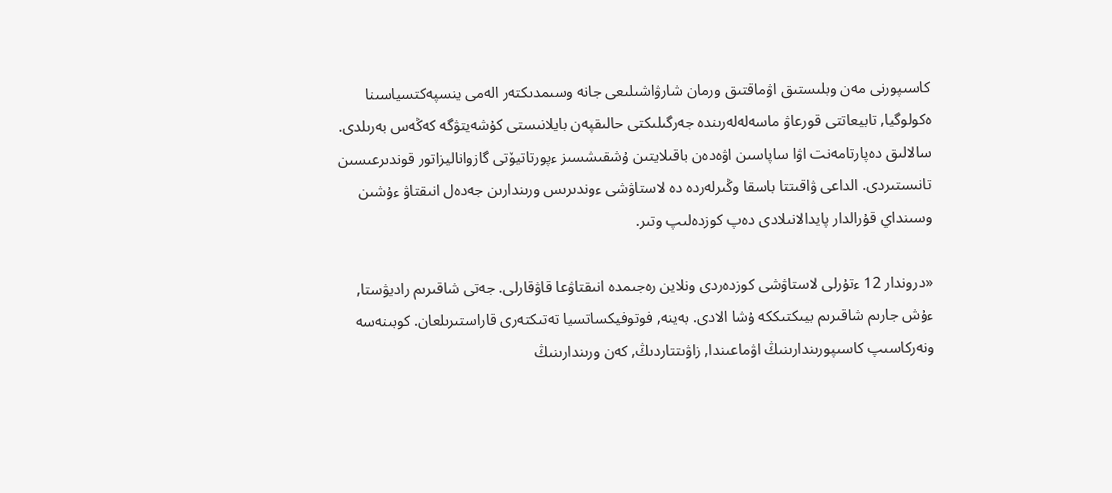كاسىپورنى مەن وبلىستىق اۋماقتىق ورمان شارۋاشىلىعى جانە وسىمدىكتەر الەمى ينسپەكتسياسىنا ەكولوگيا, تابيعاتتى قورعاۋ ماسەلەلەرىندە جەرگىلىكتى حالىقپەن بايلانىستى كۇشەيتۋگە كەڭەس بەرىلدى. سالالىق دەپارتامەنت اۋا ساپاسىن اۋەدەن باقىلايتىن ۇشقىشسىز ءپورتاتيۆتى گازواناليزاتور قوندىرعىسىن تانىستىردى. الداعى ۋاقىتتا باسقا وڭىرلەردە دە لاستاۋشى ءوندىرىس ورىندارىن جەدەل انىقتاۋ ءۇشىن وسىنداي قۇرالدار پايدالانىلادى دەپ كوزدەلىپ وتىر.

«دروندار 12 ءتۇرلى لاستاۋشى كوزدەردى ونلاين رەجىمدە انىقتاۋعا قاۋقارلى. جەتى شاقىرىم راديۋستا, ءۇش جارىم شاقىرىم بيىكتىككە ۇشا الادى. بەينە, فوتوفيكساتسيا تەتىكتەرى قاراستىرىلعان. كوبىنەسە ونەركاسىپ كاسىپورىندارىنىڭ اۋماعىندا, زاۋىتتاردىڭ, كەن ورىندارىنىڭ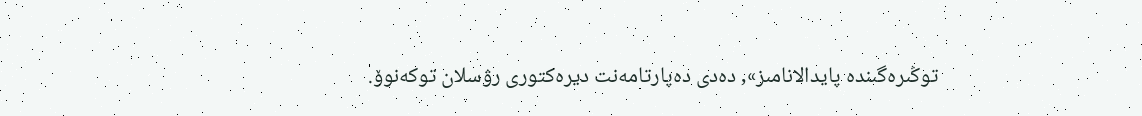توڭىرەگىندە پايدالانامىز», دەدى دەپارتامەنت ديرەكتورى رۋسلان توكەنوۆ.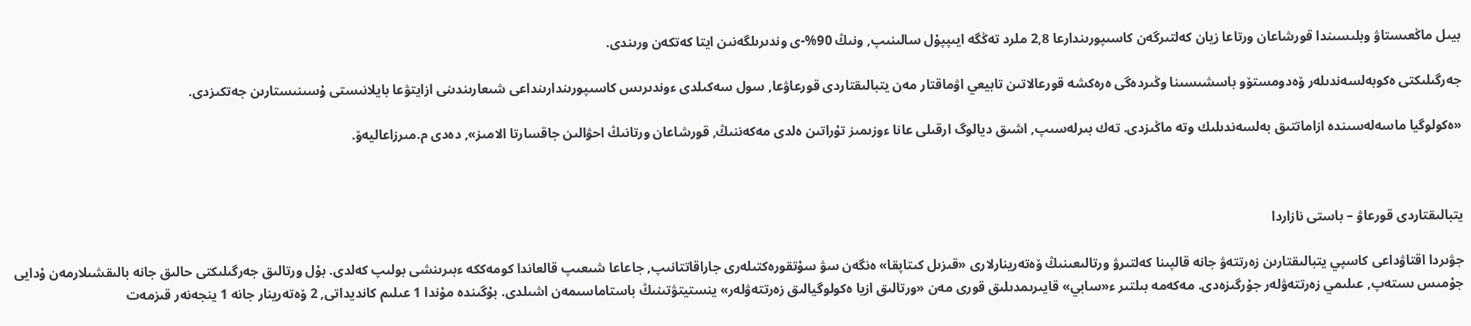بيىل ماڭعىستاۋ وبلىسىندا قورشاعان ورتاعا زيان كەلتىرگەن كاسىپورىندارعا 2,8 ملرد تەڭگە ايىپپۇل سالىنىپ, ونىڭ 90%-ى وندىرىلگەنىن ايتا كەتكەن ورىندى.

جەرگىلىكتى ەكوبەلسەندىلەر ۆەدومستۆو باسشىسىنا وڭىردەگى ەرەكشە قورعالاتىن تابيعي اۋماقتار مەن يتبالىقتاردى قورعاۋعا, سول سەكىلدى ءوندىرىس كاسىپورىندارىنداعى شىعارىندىنى ازايتۋعا بايلانىستى ۇسىنىستارىن جەتكىزدى.

«ەكولوگيا ماسەلەسىندە ازاماتتىق بەلسەندىلىك وتە ماڭىزدى. تەك بىرلەسىپ, اشىق ديالوگ ارقىلى عانا ءوزىمىز تۇراتىن ەلدى مەكەننىڭ, قورشاعان ورتانىڭ احۋالىن جاقسارتا الامىز», دەدى م.مىرزاعاليەۆ.



يتبالىقتاردى قورعاۋ – باستى نازاردا

جۋىردا اقتاۋداعى كاسپي يتبالىقتارىن زەرتتەۋ جانە قالپىنا كەلتىرۋ ورتالىعىنىڭ ۆەتەرينارلارى «قىزىل كىتاپقا» ەنگەن سۋ سۇتقورەكتىلەرى جاراقاتتانىپ, جاعاعا شىعىپ قالعاندا كومەككە ءبىرىنشى بولىپ كەلدى. بۇل ورتالىق جەرگىلىكتى حالىق جانە بالىقشىلارمەن ۇدايى جۇمىس ىستەپ, عىلىمي زەرتتەۋلەر جۇرگىزەدى. مەكەمە بىلتىر ء«سابي» قايىرىمدىلىق قورى مەن «ورتالىق ازيا ەكولوگيالىق زەرتتەۋلەر» ينستيتۋتىنىڭ باستاماسىمەن اشىلدى. بۇگىندە مۇندا 1 عىلىم كانديداتى, 2 ۆەتەرينار جانە 1 ينجەنەر قىزمەت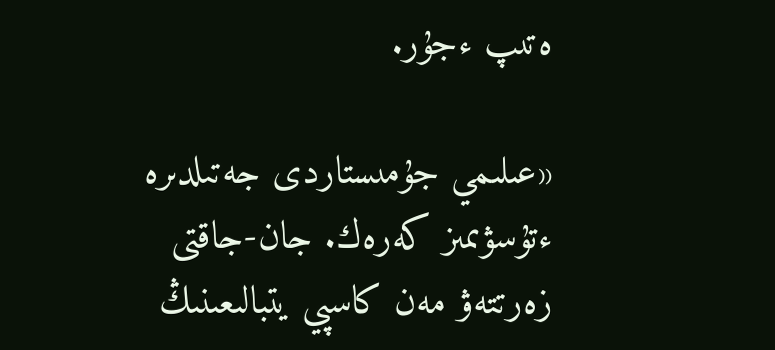ەتىپ ءجۇر.

«عىلىمي جۇمىستاردى جەتىلدىرە ءتۇسۋىمىز كەرەك. جان-جاقتى زەرتتەۋ مەن كاسپي يتبالىعىنىڭ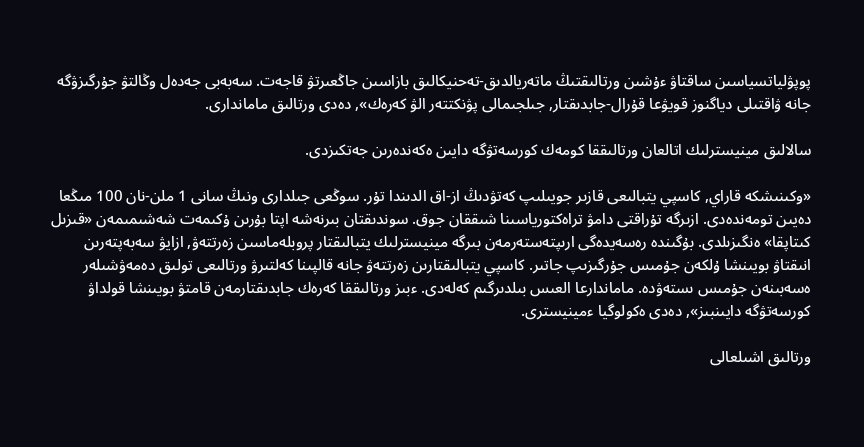پوپۋلياتسياسىن ساقتاۋ ءۇشىن ورتالىقتىڭ ماتەريالدىق-تەحنيكالىق بازاسىن جاڭعىرتۋ قاجەت. سەبەبى جەدەل وڭالتۋ جۇرگىزۋگە جانە ۋاقتىلى دياگنوز قويۋعا قۇرال-جابدىقتار, جىلجىمالى پۋنكتتەر الۋ كەرەك», دەدى ورتالىق ماماندارى.

سالالىق مينيسترلىك اتالعان ورتالىققا كومەك كورسەتۋگە دايىن ەكەندەرىن جەتكىزدى.

«وكىنىشكە قاراي, كاسپي يتبالىعى قازىر جويىلىپ كەتۋدىڭ از-اق الدىندا تۇر. سوڭعى جىلدارى ونىڭ سانى 1 ملن-نان 100 مىڭعا دەيىن تومەندەدى. ازىرگە تۇراقتى دامۋ تراەكتورياسىنا شىققان جوق. سوندىقتان بىرنەشە اپتا بۇرىن ۇكىمەت شەشىمىمەن «قىزىل كىتاپقا» ەنگىزىلدى. بۇگىندە رەسەيدەگى ارىپتەستەرمەن بىرگە مينيسترلىك يتبالىقتار پروبلەماسىن زەرتتەۋ, ازايۋ سەبەپتەرىن انىقتاۋ بويىنشا ۇلكەن جۇمىس جۇرگىزىپ جاتىر. كاسپي يتبالىقتارىن زەرتتەۋ جانە قالپىنا كەلتىرۋ ورتالىعى تولىق دەمەۋشىلەر ەسەبىنەن جۇمىس ىستەۋدە. ماماندارعا العىس بىلدىرگىم كەلەدى. ءبىز ورتالىققا كەرەك جابدىقتارمەن قامتۋ بويىنشا قولداۋ كورسەتۋگە دايىنبىز», دەدى ەكولوگيا ءمينيسترى.

ورتالىق اشىلعالى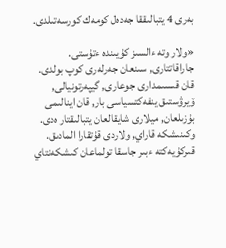بەرى 4 يتبالىققا جەدەل كومەك كورسەتىلدى.

«ولار وتە ءالسىز كۇيىندە ءتۇستى. جاراقاتتارى, سىنعان جەرلەرى كوپ بولدى. قان قىسىمدارى جوعارى, گيپەرتونيالى, ۆيرۋستىق ينفەكتسياسى بار, قان اينالىمى بۇزىلعان, ميلارى شايقالعان يتبالىقتار ەدى. وكىنىشكە قاراي, ولاردى قۇتقارا المادىق. قىركۇيەكتە ءبىر جاسقا تولماعان كىشكەنتاي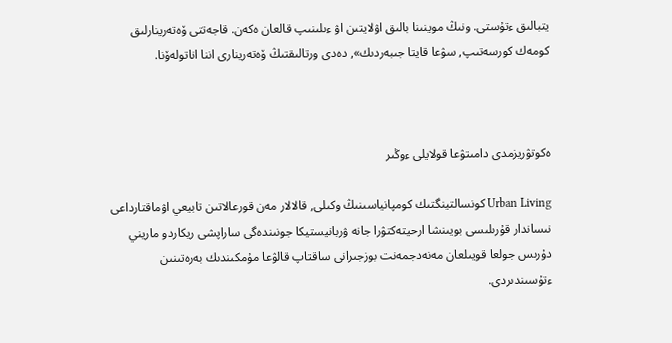يتبالىق ءتۇستى. ونىڭ موينىنا بالىق اۋلايتىن اۋ ءىلىنىپ قالعان ەكەن. قاجەتتى ۆەتەرينارلىق كومەك كورسەتىپ, سۋعا قايتا جىبەردىك», دەدى ورتالىقتىڭ ۆەتەرينارى اننا اناتولەۆنا.



ەكوتۋريزمدى دامىتۋعا قولايلى ءوڭىر

Urban Living كونسالتينگتىك كومپانياسىنىڭ وكىلى, قالالار مەن قورعالاتىن تابيعي اۋماقتارداعى نىساندار قۇرىلىسى بويىنشا ارحيتەكتۋرا جانە ۋربانيستيكا جونىندەگى ساراپشى ريكاردو ماريني دۇرىس جولعا قويىلعان مەنەدجمەنت بوزجىرانى ساقتاپ قالۋعا مۇمكىندىك بەرەتىنىن ءتۇسىندىردى.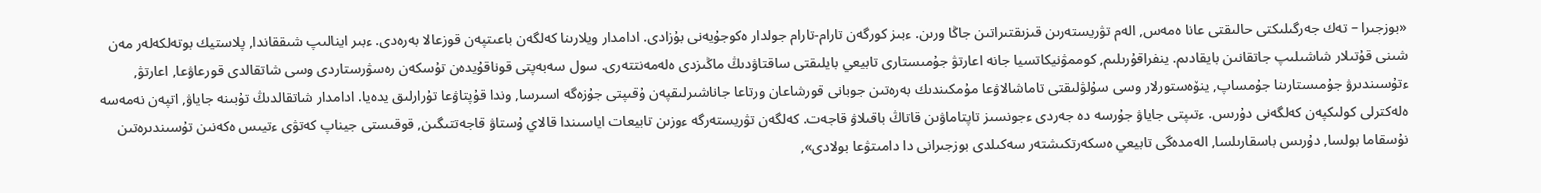«بوزجىرا – تەك جەرگىلىكتى حالىقتى عانا ەمەس, الەم تۋريستەرىن قىزىقتىراتىن جاڭا ورىن. ءبىز كورگەن تارام-تارام جولدار ەكوجۇيەنى بۇزادى. ادامدار ويلارىنا كەلگەن باعىتپەن قوزعالا بەرەدى. ءبىر اينالىپ شىققاندا, پلاستيك بوتەلكەلەر مەن شىنى قۇتىلار شاشىلىپ جاتقانىن بايقادىم. ينفراقۇرىلىم, كوممۋنيكاتسيا جانە اعارتۋ جۇمىستارى تابيعي بايلىقتى ساقتاۋدىڭ ماڭىزدى ەلەمەنتتەرى. سول سەبەپتى قوناقۇيدەن تۇسكەن رەسۋرستاردى وسى شاتقالدى قورعاۋعا, اعارتۋ, ءتۇسىندىرۋ جۇمىستارىنا جۇمساپ, ينۆەستورلار وسى سۇلۋلىقتى تاماشالاۋعا مۇمكىندىك بەرەتىن جوبانى قورشاعان ورتاعا جاناشىرلىقپەن ۇقىپتى جۇزەگە اسىرسا, وندا قۇپتاۋعا تۇرارلىق يدەيا. ادامدار شاتقالدىڭ تۇبىنە جاياۋ, اتپەن نەمەسە ەلەكترلى كولىكپەن كەلگەنى دۇرىس. ءتىپتى جاياۋ جۇرسە دە جەردى ءجونسىز تاپتاماۋىن قاتاڭ باقىلاۋ قاجەت. كەلگەن تۋريستەرگە ءوزىن تابيعات اياسىندا قالاي ۇستاۋ قاجەتتىگىن, قوقىستى جيناپ كەتۋى ءتيىس ەكەنىن تۇسىندىرەتىن نۇسقاما بولسا, دۇرىس باسقارىلسا, الەمدەگى تابيعي ەسكەرتكىشتەر سەكىلدى بوزجىرانى دا دامىتۋعا بولادى»,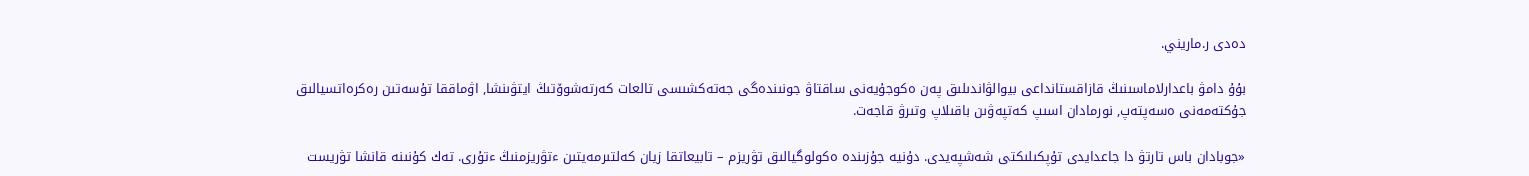دەدى ر.ماريني.

بۇۇ دامۋ باعدارلاماسىنىڭ قازاقستانداعى بيوالۋاندىلىق پەن ەكوجۇيەنى ساقتاۋ جونىندەگى جەتەكشىسى تالعات كەرتەشوۆتىڭ ايتۋىنشا, اۋماققا تۇسەتىن رەكرەاتسيالىق جۇكتەمەنى ەسەپتەپ, نورمادان اسىپ كەتپەۋىن باقىلاپ وتىرۋ قاجەت.

«جوبادان باس تارتۋ دا جاعدايدى تۇپكىلىكتى شەشپەيدى. دۇنيە جۇزىندە ەكولوگيالىق تۋريزم – تابيعاتقا زيان كەلتىرمەيتىن ءتۋريزمنىڭ ءتۇرى. تەك كۇنىنە قانشا تۋريست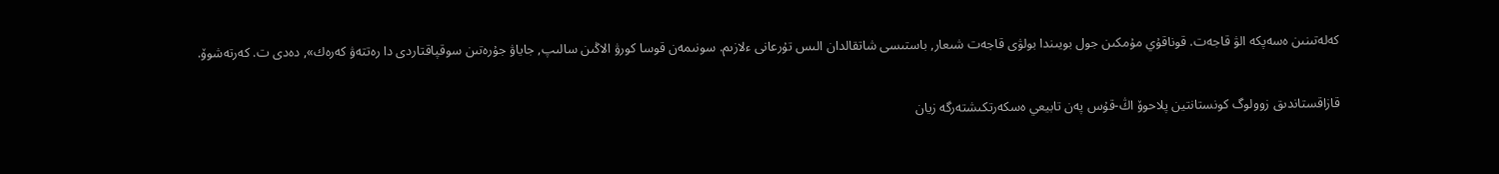كەلەتىنىن ەسەپكە الۋ قاجەت. قوناقۇي مۇمكىن جول بويىندا بولۋى قاجەت شىعار, باستىسى شاتقالدان الىس تۇرعانى ءلازىم. سونىمەن قوسا كورۋ الاڭىن سالىپ, جاياۋ جۇرەتىن سوقپاقتاردى دا رەتتەۋ كەرەك», دەدى ت. كەرتەشوۆ.

قازاقستاندىق زوولوگ كونستانتين پلاحوۆ اڭ-قۇس پەن تابيعي ەسكەرتكىشتەرگە زيان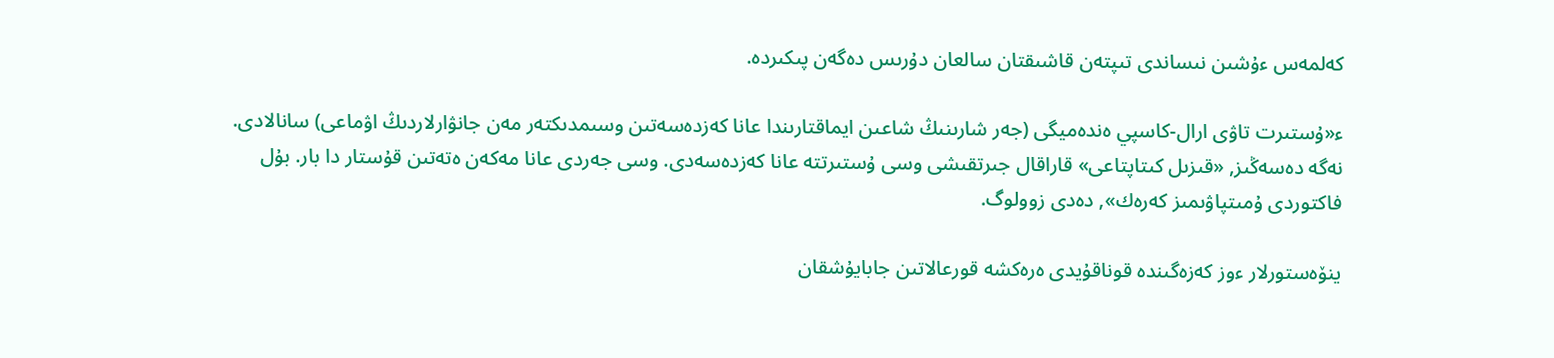كەلمەس ءۇشىن نىساندى تىپتەن قاشىقتان سالعان دۇرىس دەگەن پىكىردە.

ء«ۇستىرت تاۋى ارال-كاسپي ەندەميگى (جەر شارىنىڭ شاعىن ايماقتارىندا عانا كەزدەسەتىن وسىمدىكتەر مەن جانۋارلاردىڭ اۋماعى) سانالادى. نەگە دەسەڭىز, «قىزىل كىتاپتاعى» قاراقال جىرتقىشى وسى ۇستىرتتە عانا كەزدەسەدى. وسى جەردى عانا مەكەن ەتەتىن قۇستار دا بار. بۇل فاكتوردى ۇمىتپاۋىمىز كەرەك», دەدى زوولوگ.

ينۆەستورلار ءوز كەزەگىندە قوناقۇيدى ەرەكشە قورعالاتىن جابايۇشقان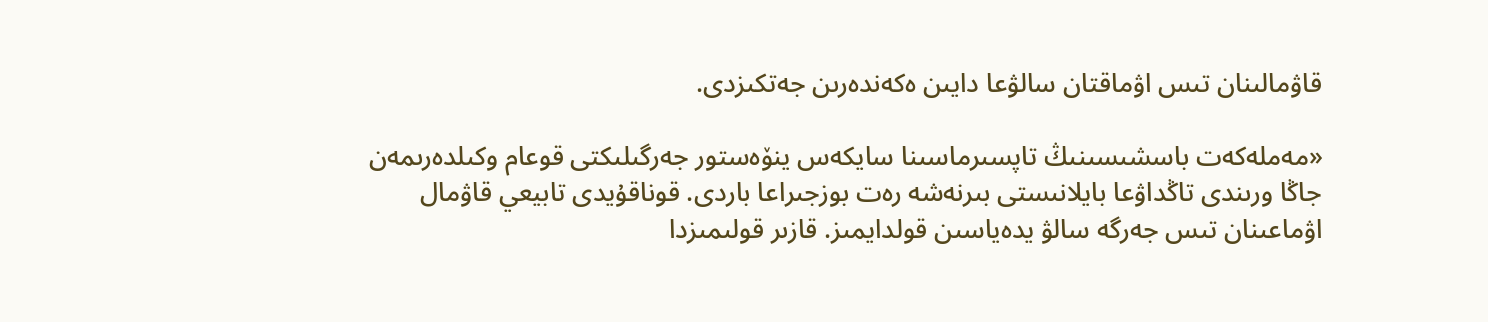قاۋمالىنان تىس اۋماقتان سالۋعا دايىن ەكەندەرىن جەتكىزدى.

«مەملەكەت باسشىسىنىڭ تاپسىرماسىنا سايكەس ينۆەستور جەرگىلىكتى قوعام وكىلدەرىمەن جاڭا ورىندى تاڭداۋعا بايلانىستى بىرنەشە رەت بوزجىراعا باردى. قوناقۇيدى تابيعي قاۋمال اۋماعىنان تىس جەرگە سالۋ يدەياسىن قولدايمىز. قازىر قولىمىزدا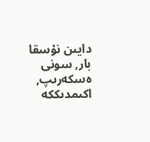دايىن نۇسقا بار, سونى ەسكەرىپ, اكىمدىككە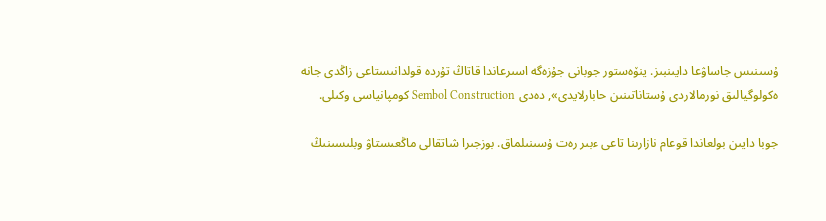ۇسىنىس جاساۋعا دايىنبىز. ينۆەستور جوبانى جۇزەگە اسىرعاندا قاتاڭ تۇردە قولدانىستاعى زاڭدى جانە ەكولوگيالىق نورمالاردى ۇستاناتىنىن حابارلايدى», دەدى Sembol Construction كومپانياسى وكىلى.

جوبا دايىن بولعاندا قوعام نازارىنا تاعى ءبىر رەت ۇسىنىلماق. بوزجىرا شاتقالى ماڭعىستاۋ وبلىسىنىڭ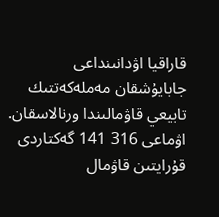قاراقيا اۋدانىنداعى جابايۇشقان مەملەكەتتىك تابيعي قاۋمالىندا ورنالاسقان. اۋماعى 316 141 گەكتاردى قۇرايتىن قاۋمال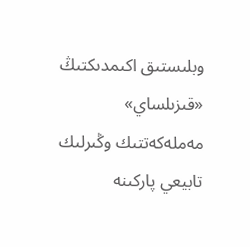وبلىستىق اكىمدىكتىڭ «قىزىلساي» مەملەكەتتىك وڭىرلىك تابيعي پاركىنە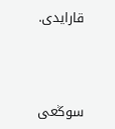قارايدى.



سوڭعى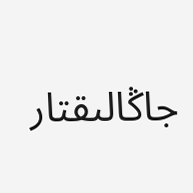جاڭالىقتار